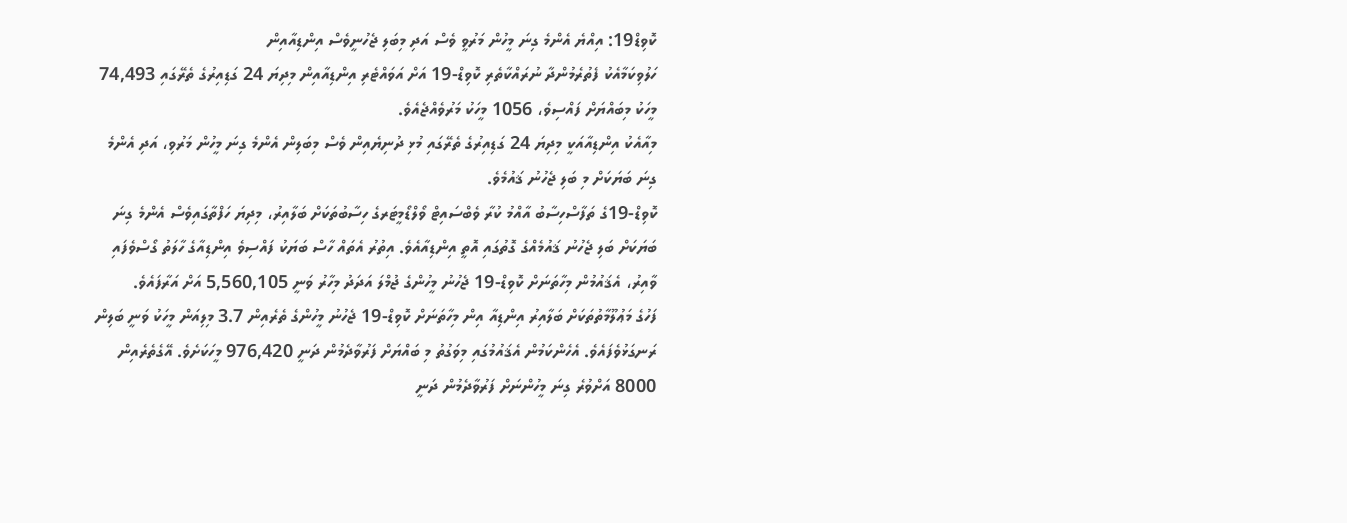ކޮވިޑް19: އިއްޔެ އެންމެ ގިނަ މީހުން މަރުވީ ވެސް އަދި މިބަލި ޖެހުނީވެސް އިންޑިއާއިން
ހަލުވިކަމާއެކު ފެތުރެމުންދާ ނުރައްކާތެރި ކޮވިޑް-19 އަށް އަވައްޓެރި އިންޑިއާއިން މިދިޔަ 24 ގަޑިއިރުގެ ތެރޭގައި 74,493 މީހަކު މިބައްޔަށް ފައްސިވެ، 1056 މީހަކު މަރުވެއްޖެއެވެ.
މިއާއެކު އިންޑިއާއަކީ މިދިޔަ 24 ގަޑިއިރުގެ ތެރޭގައި މުޅި ދުނިޔެއިން ވެސް މިބަލިން އެންމެ ގިނަ މީހުން މަރުވި، އަދި އެންމެ ގިނަ ބަޔަކަށް މި ބަލި ޖެހުނު ޤައުމެވެ.
ކޮވިޑް-19ގެ ތަފާސްހިސާބު އާއްމު ކުރާ ވެބްސައިޓް ވޯލްޑޯމީޓަރގެ ހިސާބުތަކަށް ބަލާއިރު، މިދިޔަ ހަފްތާގައިވެސް އެންމެ ގިނަ ބަޔަކަށް ބަލި ޖެހުނު ޤައުމެއްގެ ގޮތުގައި އޮތީ އިންޑިއާއެވެ. އިތުރު އެތައް ހާސް ބަޔަކު ފައްސިވެ އިންޑިއާގެ ހާލަތު ގޯސްވެފައި ވާއިރު، އެޤައުމުން މިހާތަނަށް ކޮވިޑް-19 ޖެހުނު މީހުންގެ ޖުމްލަ އަދަދު މިހާރު ވަނީ 5,560,105 އަށް އަރާފައެވެ.
ފަހުގެ މަޢުލޫމާތުތަކަށް ބަލާއިރު އިންޑިއާ އިން މިހާތަނަށް ކޮވިޑް-19 ޖެހުނު މީހުންގެ ތެރެއިން 3.7 މިލިއަން މީހަކު ވަނީ ބަލިން ރަނގަޅުވެފައެވެ. އެހެންކަމުން އެޤައުމުގައި މިވަގުތު މި ބައްޔަށް ފަރުވާދެމުން ދަނީ 976,420 މީހަކަށެވެ. އޭގެތެރެއިން 8000 އަށްވުރެ ގިނަ މީހުންނަށް ފަރުވާދެމުން ދަނީ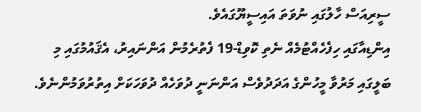ސީރިއަސް ހާލުގައި ނުވަތަ އައިސީޔޫގައެވެ.
އިންޑިއާގައި ހިފެހެއްޓުމެއް ނެތި ކޮވިޑް-19 ފެތުރެމުން އަންނައިރު، އެޤައުމުގައި މި ބަލީގައި މަރުވާ މީހުންގެ އަދަދުވެސް އަންނަނީ ދުވަހެއް ދުވަހަކަށް އިތުރުވަމުންނެވެ.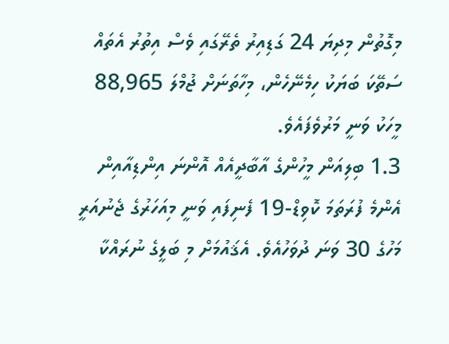މިގޮތުން މިދިޔަ 24 ގަޑިއިރު ތެރޭގައި ވެސް އިތުރު އެތައް ސަތޭކަ ބަޔަކު ހިމެނޭހެން، މިހާތަނަށް ޖުމްލަ 88,965 މީހަކު ވަނީ މަރުވެފައެވެ.
1.3 ބިލިއަން މީހުންގެ އާބާދީއެއް އޮންނަ އިންޑިއާއިން އެންމެ ފުރަތަމަ ކޮވިޑް-19 ފެނިފައި ވަނީ މިއަހަރުގެ ޖެނުއަރީ މަހުގެ 30 ވަނަ ދުވަހުއެވެ. އެޤައުމަށް މި ބަލީގެ ނުރައްކާ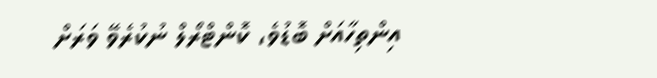އިންތިހާއަށް ބޮޑުވެ، ކޮންޓްރޯލް ނުކުރެވޭ ވަރަށް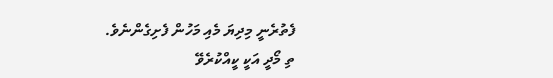ފެތުރެނީ މިދިޔަ މެއި މަހުން ފެށިގެންނެވެ.
ތި މޯދީ އަކީ ކީއްކުރެވޭ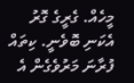މީހެއް. ގެރީގެ ގޮރު އެކަނި ބޮވެނީ. ކިތައް ފުރާނަ މަރުވެގެން އެ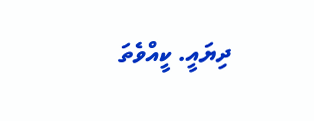ދިޔައީ. ކީއްވެތަ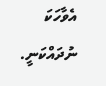އެވާހަކަ ނުދައްކަނީ.